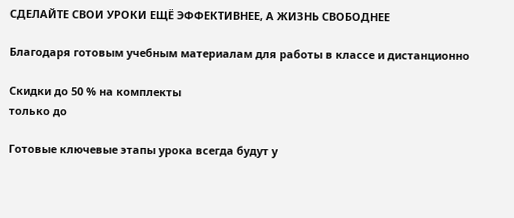СДЕЛАЙТЕ СВОИ УРОКИ ЕЩЁ ЭФФЕКТИВНЕЕ, А ЖИЗНЬ СВОБОДНЕЕ

Благодаря готовым учебным материалам для работы в классе и дистанционно

Скидки до 50 % на комплекты
только до

Готовые ключевые этапы урока всегда будут у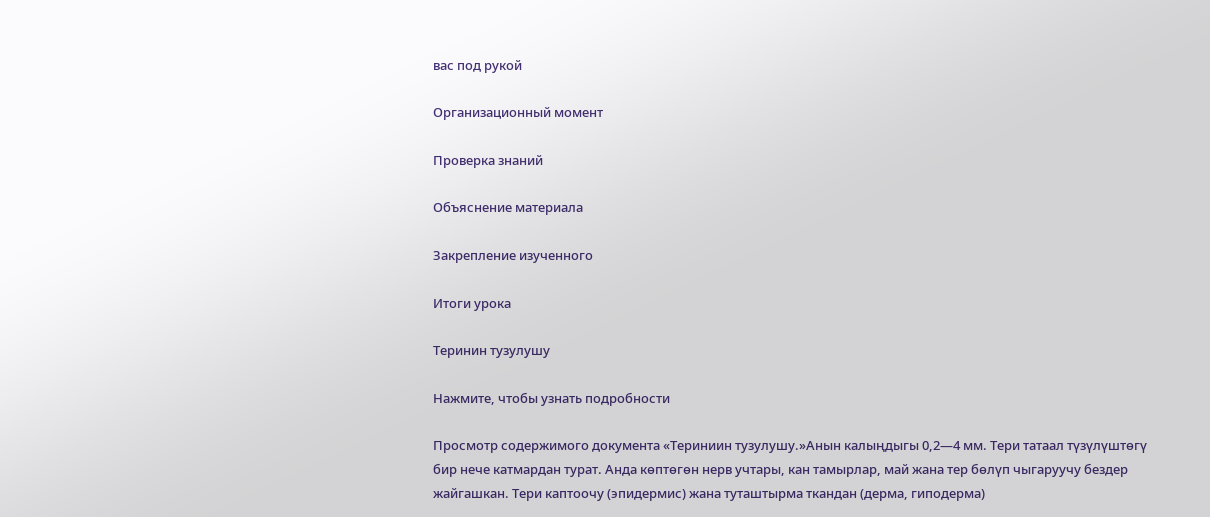вас под рукой

Организационный момент

Проверка знаний

Объяснение материала

Закрепление изученного

Итоги урока

Теринин тузулушу

Нажмите, чтобы узнать подробности

Просмотр содержимого документа «Териниин тузулушу.»Анын калыңдыгы 0,2—4 мм. Тери татаал түзүлүштөгү бир нече катмардан турат. Анда көптөгөн нерв учтары, кан тамырлар, май жана тер бөлүп чыгаруучу бездер жайгашкан. Тери каптоочу (эпидермис) жана туташтырма ткандан (дерма, гиподерма)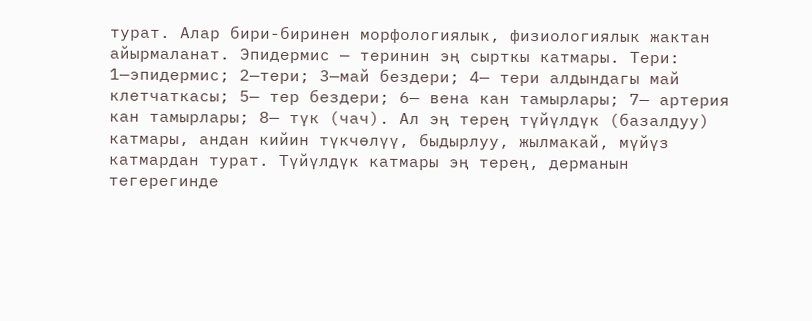турат. Алар бири-биринен морфологиялык, физиологиялык жактан айырмаланат. Эпидермис — теринин эң сырткы катмары. Тери: 1—эпидермис; 2—тери; 3—май бездери; 4— тери алдындагы май клетчаткасы; 5— тер бездери; 6— вена кан тамырлары; 7— артерия кан тамырлары; 8— түк (чач). Ал эң терең түйүлдүк (базалдуу) катмары, андан кийин түкчөлүү, быдырлуу, жылмакай, мүйүз катмардан турат. Түйүлдүк катмары эң терең, дерманын тегерегинде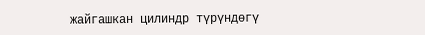жайгашкан цилиндр түрүндөгү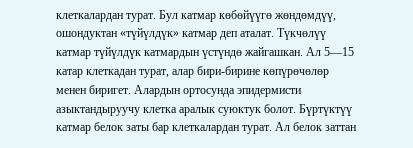клеткалардан турат. Бул катмар көбөйүүгө жөндөмдүү, ошондуктан «түйүлдүк» катмар деп аталат. Түкчөлүү катмар түйүлдүк катмардын үстүндө жайгашкан. Ал 5—15 катар клеткадан турат, алар бири-бирине көпүрөчөлөр менен биригет. Алардын ортосунда эпидермисти азыктандыруучу клетка аралык суюктук болот. Бүртүктүү катмар белок заты бар клеткалардан турат. Ал белок заттан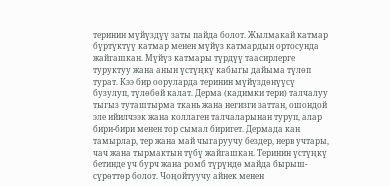теринин мүйүздүү заты пайда болот. Жылмакай катмар бүртүктүү катмар менен мүйүз катмардын ортосунда жайгашкан. Мүйүз катмары түрдүү таасирлерге туруктуу жана анын үстүңкү кабыгы дайыма түлөп турат. Кээ бир ооруларда теринин мүйүздөнүүсү бузулуп, түлөбөй калат. Дерма (кадимки тери) талчалуу тыгыз туташтырма ткань жана негизги заттан, ошондой эле ийилчээк жана коллаген талчаларынан туруп, алар бири-бири менен тор сымал биригет. Дермада кан тамырлар, тер жана май чыгаруучу бездер, нерв учтары, чач жана тырмактын түбү жайгашкан. Теринин үстүңкү бетинде үч бурч жана ромб түрүндө майда бырыш-сүрөттөр болот. Чоңойтуучу айнек менен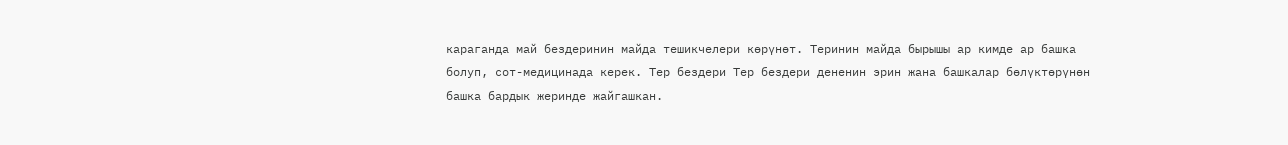караганда май бездеринин майда тешикчелери көрүнөт. Теринин майда бырышы ар кимде ар башка болуп, сот-медицинада керек. Тер бездери Тер бездери дененин эрин жана башкалар бөлүктөрүнөн башка бардык жеринде жайгашкан.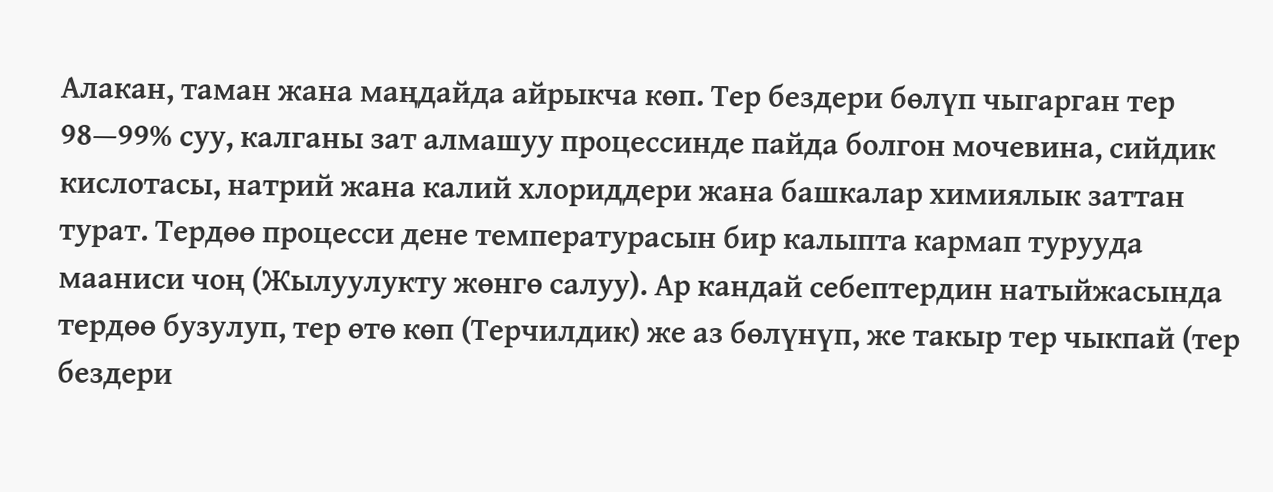Алакан, таман жана маңдайда айрыкча көп. Тер бездери бөлүп чыгарган тер 98—99% суу, калганы зат алмашуу процессинде пайда болгон мочевина, сийдик кислотасы, натрий жана калий хлориддери жана башкалар химиялык заттан турат. Тердөө процесси дене температурасын бир калыпта кармап турууда мааниси чоң (Жылуулукту жөнгө салуу). Ар кандай себептердин натыйжасында тердөө бузулуп, тер өтө көп (Терчилдик) же аз бөлүнүп, же такыр тер чыкпай (тер бездери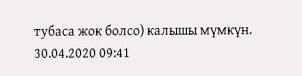тубаса жок болсо) калышы мүмкүн.
30.04.2020 09:41